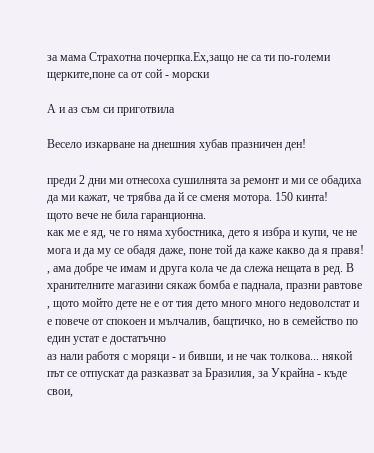за мама Страхотна почерпка.Ех,защо не са ти по-големи щерките,поне са от сой - морски

А и аз съм си приготвила

Весело изкарване на днешния хубав празничен ден!

преди 2 дни ми отнесоха сушилнята за ремонт и ми се обадиха да ми кажат, че трябва да й се сменя мотора. 150 кинта!
щото вече не била гаранционна.
как ме е яд, че го няма хубостника, дето я избра и купи, че не мога и да му се обадя даже, поне той да каже какво да я правя!
, ама добре че имам и друга кола че да слежа нещата в ред. В хранителните магазини сякаж бомба е паднала, празни равтове
, щото мойто дете не е от тия дето много много недоволстат и е повече от спокоен и мълчалив, бащтичко, но в семейство по един устат е достатъчно
аз нали работя с моряци - и бивши, и не чак толкова... някой път се отпускат да разказват за Бразилия, за Украйна - къде свои,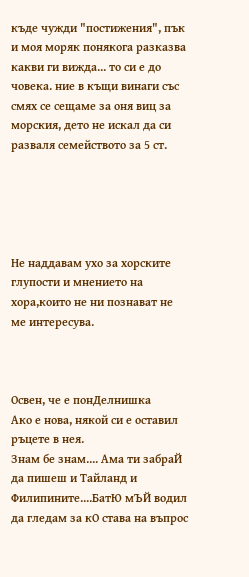къде чужди "постижения", пък и моя моряк понякога разказва какви ги вижда... то си е до човека. ние в къщи винаги със смях се сещаме за оня виц за морския, дето не искал да си разваля семейството за 5 ст.





Не наддавам ухо за хорските глупости и мнението на хора,които не ни познават не ме интересува.



Освен, че е понДелнишка
Ако е нова, някой си е оставил ръцете в нея.
Знам бе знам.... Ама ти забраЙ да пишеш и Тайланд и Филипините....БатЮ мЪЙ водил да гледам за кО става на въпрос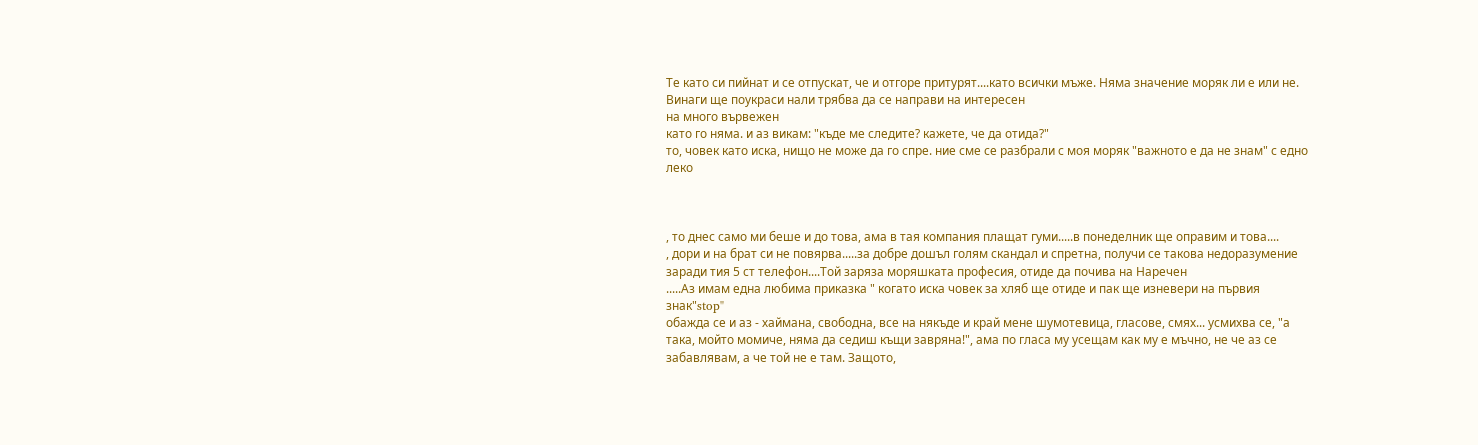Те като си пийнат и се отпускат, че и отгоре притурят....като всички мъже. Няма значение моряк ли е или не. Винаги ще поукраси нали трябва да се направи на интересен
на много вървежен
като го няма. и аз викам: "къде ме следите? кажете, че да отида?"
то, човек като иска, нищо не може да го спре. ние сме се разбрали с моя моряк "важното е да не знам" с едно леко



, то днес само ми беше и до това, ама в тая компания плащат гуми.....в понеделник ще оправим и това....
, дори и на брат си не повярва.....за добре дошъл голям скандал и спретна, получи се такова недоразумение заради тия 5 ст телефон....Той заряза моряшката професия, отиде да почива на Наречен
.....Аз имам една любима приказка " когато иска човек за хляб ще отиде и пак ще изневери на първия знак"stop"
обажда се и аз - хаймана, свободна, все на някъде и край мене шумотевица, гласове, смях... усмихва се, "а така, мойто момиче, няма да седиш къщи завряна!", ама по гласа му усещам как му е мъчно, не че аз се забавлявам, а че той не е там. Защото,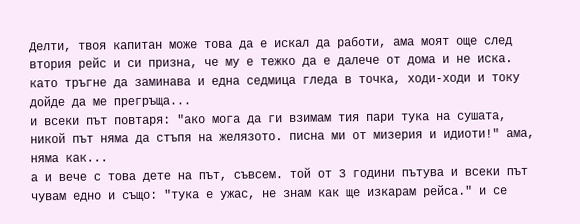Делти, твоя капитан може това да е искал да работи, ама моят още след втория рейс и си призна, че му е тежко да е далече от дома и не иска. като тръгне да заминава и една седмица гледа в точка, ходи-ходи и току дойде да ме прегръща...
и всеки път повтаря: "ако мога да ги взимам тия пари тука на сушата, никой път няма да стъпя на желязото. писна ми от мизерия и идиоти!" ама, няма как...
а и вече с това дете на път, съвсем. той от 3 години пътува и всеки път чувам едно и също: "тука е ужас, не знам как ще изкарам рейса." и се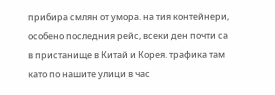прибира смлян от умора. на тия контейнери, особено последния рейс, всеки ден почти са в пристанище в Китай и Корея. трафика там като по нашите улици в час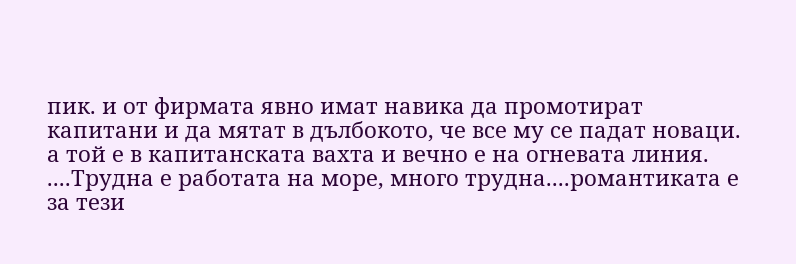пик. и от фирмата явно имат навика да промотират капитани и да мятат в дълбокото, че все му се падат новаци. а той е в капитанската вахта и вечно е на огневата линия.
....Трудна е работата на море, много трудна....романтиката е за тези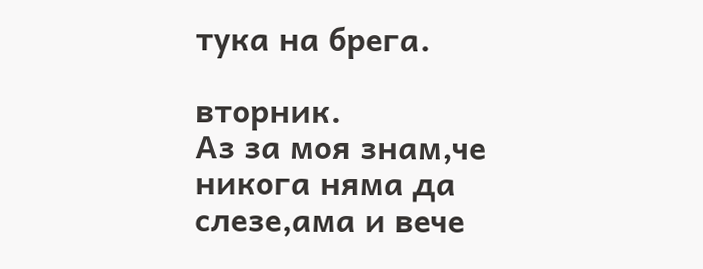тука на брега.

вторник.
Аз за моя знам,че никога няма да слезе,ама и вече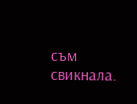съм свикнала.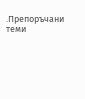.Препоръчани теми